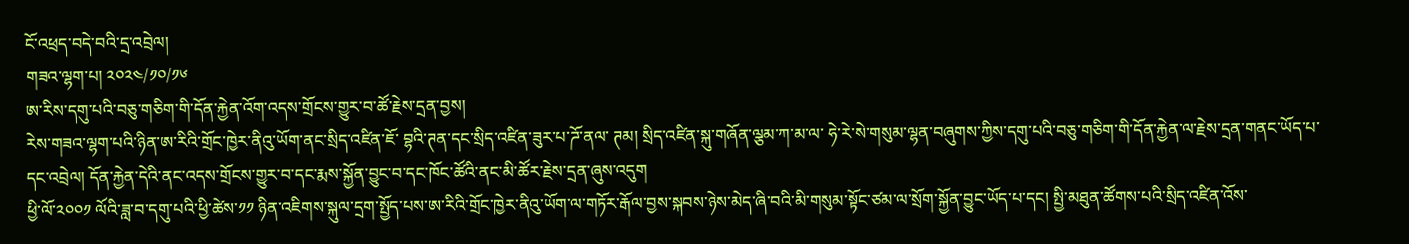ངོ་འཕྲད་བདེ་བའི་དྲ་འབྲེལ།
གཟའ་ལྷག་པ། ༢༠༢༤/༡༠/༡༦
ཨ་རིས་དགུ་པའི་བཅུ་གཅིག་གི་དོན་རྐྱེན་འོག་འདས་གྲོངས་གྱུར་བ་ཚོ་རྗེས་དྲན་བྱས།
རེས་གཟའ་ལྷག་པའི་ཉིན་ཨ་རིའི་གྲོང་ཁྱེར་ནིའུ་ཡོག་ནང་སྲིད་འཛིན་ཇོ་ བྷའི་ཊན་དང་སྲིད་འཛིན་ཟུར་པ་ཌོ་ནལ་ ཊམ། སྲིད་འཛིན་སྐུ་གཞོན་ལྕམ་ཀ་མ་ལ་ ཧེ་རེ་སེ་གསུམ་ལྷན་བཞུགས་ཀྱིས་དགུ་པའི་བཅུ་གཅིག་གི་དོན་རྐྱེན་ལ་རྗེས་དྲན་གནང་ཡོད་པ་དང་འབྲེལ། དོན་རྐྱེན་དེའི་ནང་འདས་གྲོངས་གྱུར་བ་དང་རྨས་སྐྱོན་བྱུང་བ་དང་ཁོང་ཚོའི་ནང་མི་ཚོར་རྗེས་དྲན་ཞུས་འདུག
ཕྱི་ལོ་༢༠༠༡ ལོའི་ཟླ་བ་དགུ་པའི་ཕྱི་ཚེས་༡༡ ཉིན་འཇིགས་སྐུལ་དྲག་སྤྱོད་པས་ཨ་རིའི་གྲོང་ཁྱེར་ནིའུ་ཡོག་ལ་གཏོར་རྒོལ་བྱས་སྐབས་ཉེས་མེད་ཞི་བའི་མི་གསུམ་སྟོང་ཙམ་ལ་སྲོག་སྐྱོན་བྱུང་ཡོད་པ་དང། སྤྱི་མཐུན་ཚོགས་པའི་སྲིད་འཛིན་འོས་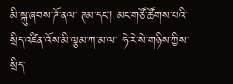མི་སྐུ་ཞབས་ཌོ་ནལ་ ཊམ་དང། མང་གཙོ་ཚོགས་པའི་སྲིད་འཛིན་འོས་མི་ལྕམ་ཀ་མ་ལ་ ཧེ་རེ་སེ་གཉིས་ཀྱིས་སྲིད་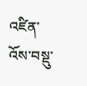འཛིན་འོས་བསྡུ་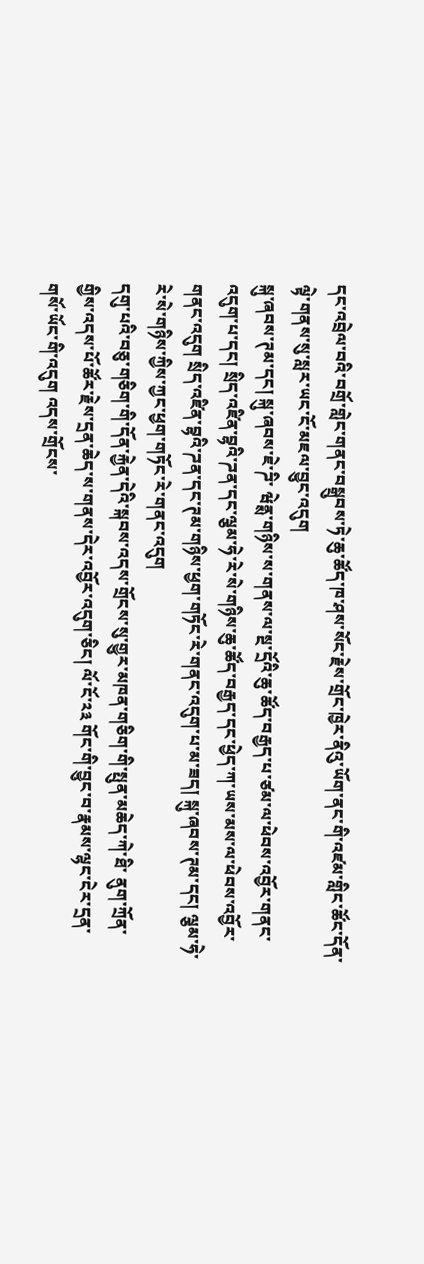དང་འབྲེལ་བའི་བགྲོ་གླེང་གནང་བསྒྲུབས་ཏེ་ཆུ་ཚོད་ཁ་ཤས་སོང་རྗེས་གྲོང་ཁྱེར་ནིའུ་ཡོག་ནང་གི་འཛམ་གླིང་ཚོང་དོན་ལྟེ་གནས་སུ་སླར་ཡང་ངོ་མཇལ་བྱུང་འདུག
སྐུ་ཞབས་ཊམ་དང། སྐུ་ཞབས་ཇེ་ཌི་ ཝེནྶ་གཉིས་ས་གནས་ལ་སྔ་དྲོའི་ཆུ་ཚོད་བརྒྱད་པ་ཙམ་ལ་ཕེབས་འབྱོར་གནང་འདུག་པ་དང། སྲིད་འཛིན་བྷའི་ཌན་དང་ལྕམ་ཧེ་རེ་སེ་གཉིས་ཆུ་ཚོད་བརྒྱད་དང་ཕྱེད་ཀ་ཡས་མས་ལ་ཕེབས་འབྱོར་གནང་འདུག སྲིད་འཛིན་བྷའི་ཌན་དང་ཊམ་གཉིས་ཕྱག་གཏོང་རེ་གནང་འདུག་པ་མ་ཟད། སྐུ་ཞབས་ཊམ་དང། ལྕམ་ཧེ་རེ་སེ་གཉིས་ཀྱིས་ཀྱང་ཕྱག་གཏོང་རེ་གནང་འདུག
དགུ་པའི་བཅུ་གཅིག་གི་དོན་རྐྱེན་དེའི་སྐབས་འདས་གྲོངས་སུ་གྱུར་མཁན་གཅིག་གི་སྤུན་མཆེད་ཀེ་ཐི་ ནུག་ཀྲོན་གྱིས་འདས་པོ་ཚོར་རྗེས་དྲན་ཆེད་ས་གནས་དེར་འབྱོར་འདུག་ཅིང། ལོ་ངོ་༢༣ གོང་གི་བྱུང་བ་རྣམས་ལྷང་ངེར་དྲན་གསོ་ཡོང་གི་འདུག འདས་གྲོངས་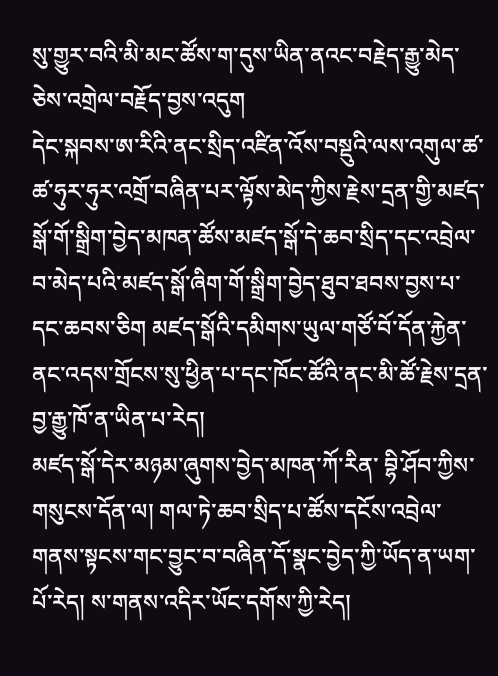སུ་གྱུར་བའི་མི་མང་ཚོས་ག་དུས་ཡིན་ནའང་བརྗེད་རྒྱུ་མེད་ཅེས་འགྲེལ་བརྗོད་བྱས་འདུག
དེང་སྐབས་ཨ་རིའི་ནང་སྲིད་འཛིན་འོས་བསྡུའི་ལས་འགུལ་ཚ་ཚ་ཧུར་ཧུར་འགྲོ་བཞིན་པར་ལྟོས་མེད་ཀྱིས་རྗེས་དྲན་གྱི་མཛད་སྒོ་གོ་སྒྲིག་བྱེད་མཁན་ཚོས་མཛད་སྒོ་དེ་ཆབ་སྲིད་དང་འབྲེལ་བ་མེད་པའི་མཛད་སྒོ་ཞིག་གོ་སྒྲིག་བྱེད་ཐུབ་ཐབས་བྱས་པ་དང་ཆབས་ཅིག མཛད་སྒོའི་དམིགས་ཡུལ་གཙོ་བོ་དོན་རྐྱེན་ནང་འདས་གྲོངས་སུ་ཕྱིན་པ་དང་ཁོང་ཚོའི་ནང་མི་ཚོ་རྗེས་དྲན་བྱ་རྒྱུ་ཁོ་ན་ཡིན་པ་རེད།
མཛད་སྒོ་དེར་མཉམ་ཞུགས་བྱེད་མཁན་ཀོ་རིན་ བྷི་ཤོབ་ཀྱིས་གསུངས་དོན་ལ། གལ་ཏེ་ཆབ་སྲིད་པ་ཚོས་དངོས་འབྲེལ་གནས་སྟངས་གང་བྱུང་བ་བཞིན་དོ་སྣང་བྱེད་ཀྱི་ཡོད་ན་ཡག་པོ་རེད། ས་གནས་འདིར་ཡོང་དགོས་ཀྱི་རེད།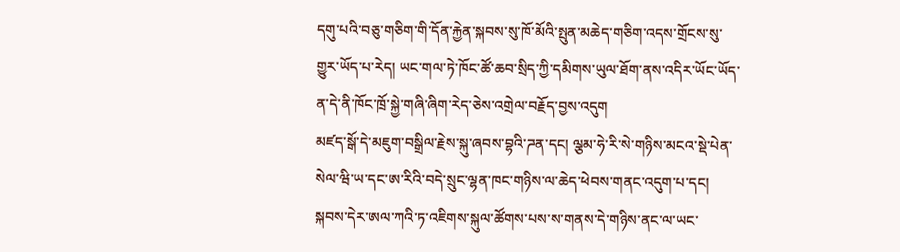དགུ་པའི་བཅུ་གཅིག་གི་དོན་རྐྱེན་སྐབས་སུ་ཁོ་མོའི་སྤུན་མཆེད་གཅིག་འདས་གྲོངས་སུ་གྱུར་ཡོད་པ་རེད། ཡང་གལ་ཏེ་ཁོང་ཚོ་ཆབ་སྲིད་ཀྱི་དམིགས་ཡུལ་ཐོག་ནས་འདིར་ཡོང་ཡོད་ན་དེ་ནི་ཁོང་ཁྲོ་སྐྱེ་གཞི་ཞིག་རེད་ཅེས་འགྲེལ་བརྗོད་བྱས་འདུག
མཛད་སྒོ་དེ་མཇུག་བསྒྲིལ་རྗེས་སྐུ་ཞབས་བྷའི་ཌན་དང། ལྕམ་ཧེ་རི་སེ་གཉིས་མངའ་སྡེ་པེན་སེལ་ཝི་ཡ་དང་ཨ་རིའི་བདེ་སྲུང་ལྷན་ཁང་གཉིས་ལ་ཆེད་ཕེབས་གནང་འདུག་པ་དང། སྐབས་དེར་ཨལ་ཀའི་ཏ་འཇིགས་སྐུལ་ཚོགས་པས་ས་གནས་དེ་གཉིས་ནང་ལ་ཡང་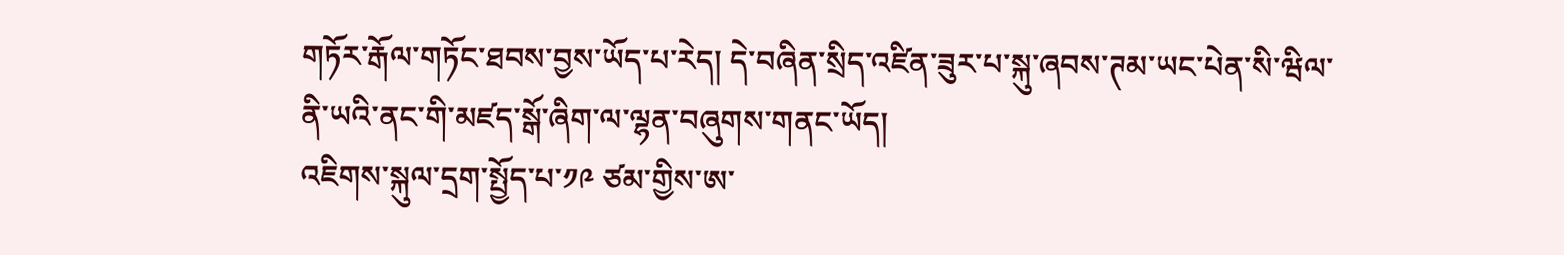གཏོར་རྒོལ་གཏོང་ཐབས་བྱས་ཡོད་པ་རེད། དེ་བཞིན་སྲིད་འཛིན་ཟུར་པ་སྐུ་ཞབས་ཊམ་ཡང་པེན་སི་ཝིལ་ནི་ཡའི་ནང་གི་མཛད་སྒོ་ཞིག་ལ་ལྷན་བཞུགས་གནང་ཡོད།
འཇིགས་སྐུལ་དྲག་སྤྱོད་པ་༡༩ ཙམ་གྱིས་ཨ་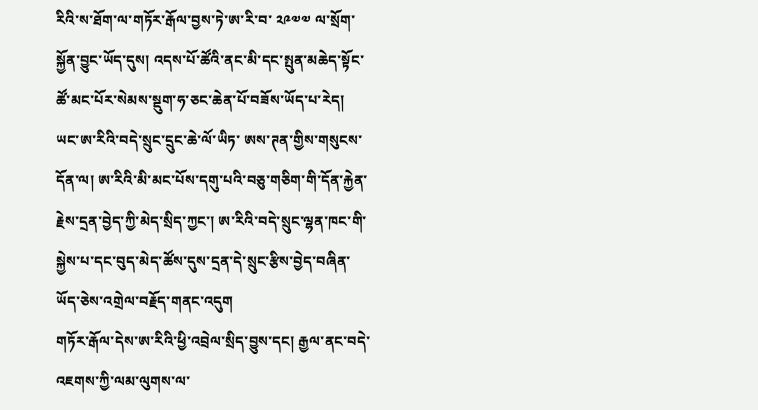རིའི་ས་ཐོག་ལ་གཏོར་རྒོལ་བྱས་ཏེ་ཨ་རི་བ་ ༢༩༧༧ ལ་སྲོག་སྐྱོན་བྱུང་ཡོད་དུས། འདས་པོ་ཚོའི་ནང་མི་དང་སྤུན་མཆེད་སྟོང་ཚོ་མང་པོར་སེམས་སྡུག་ཧ་ཅང་ཆེན་པོ་བཟོས་ཡོད་པ་རེད།
ཡང་ཨ་རིའི་བདེ་སྲུང་དྲུང་ཆེ་ལོ་ཡིཏ་ ཨས་ཊན་གྱིས་གསུངས་དོན་ལ། ཨ་རིའི་མི་མང་པོས་དགུ་པའི་བཅུ་གཅིག་གི་དོན་རྐྱེན་རྗེས་དྲན་བྱེད་ཀྱི་མེད་སྲིད་ཀྱང་། ཨ་རིའི་བདེ་སྲུང་ལྷན་ཁང་གི་སྐྱེས་པ་དང་བུད་མེད་ཚོས་དུས་དྲན་དེ་སྲུང་རྩིས་བྱེད་བཞིན་ཡོད་ཅེས་འགྲེལ་བརྗོད་གནང་འདུག
གཏོར་རྒོལ་དེས་ཨ་རིའི་ཕྱི་འབྲེལ་སྲིད་བྱུས་དང། རྒྱལ་ནང་བདེ་འཇགས་ཀྱི་ལམ་ལུགས་ལ་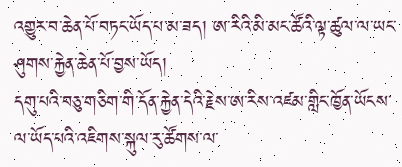འགྱུར་བ་ཆེན་པོ་བཏང་ཡོད་པ་མ་ཟད། ཨ་རིའི་མི་མང་ཚོའི་ལྟ་ཚུལ་ལ་ཡང་ཤུགས་རྐྱེན་ཆེན་པོ་བྱས་ཡོད།
དགུ་པའི་བཅུ་གཅིག་གི་དོན་རྐྱེན་དེའི་རྗེས་ཨ་རིས་འཛམ་གླིང་ཁྱོན་ཡོངས་ལ་ཡོད་པའི་འཇིགས་སྐུལ་རུ་ཚོགས་ལ་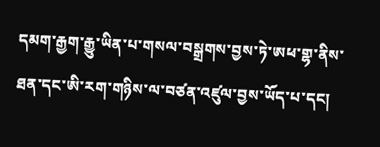དམག་རྒྱག་རྒྱུ་ཡིན་པ་གསལ་བསྒྲགས་བྱས་ཏེ་ཨཕ་གྷ་ནིས་ཐན་དང་ཨི་རག་གཉིས་ལ་བཙན་འཛུལ་བྱས་ཡོད་པ་དང།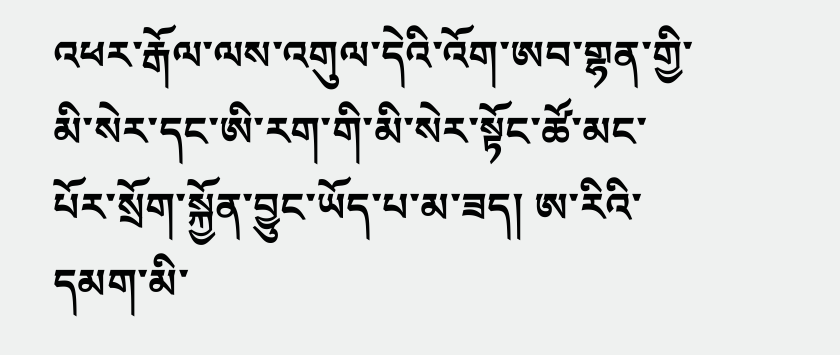འཕར་རྒོལ་ལས་འགུལ་དེའི་འོག་ཨབ་གྷན་གྱི་མི་སེར་དང་ཨི་རག་གི་མི་སེར་སྟོང་ཚོ་མང་པོར་སྲོག་སྐྱོན་བྱུང་ཡོད་པ་མ་ཟད། ཨ་རིའི་དམག་མི་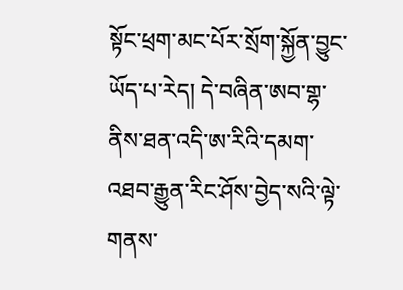སྟོང་ཕྲག་མང་པོར་སྲོག་སྐྱོན་བྱུང་ཡོད་པ་རེད། དེ་བཞིན་ཨབ་གྷ་ནིས་ཐན་འདི་ཨ་རིའི་དམག་འཐབ་རྒྱུན་རིང་ཤོས་བྱེད་སའི་ལྟེ་གནས་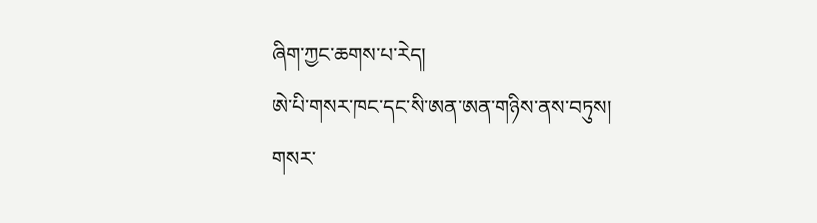ཞིག་ཀྱང་ཆགས་པ་རེད།
ཨེ་པི་གསར་ཁང་དང་སི་ཨན་ཨན་གཉིས་ནས་བཏུས།
གསར་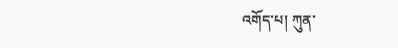འགོད་པ། ཀུན་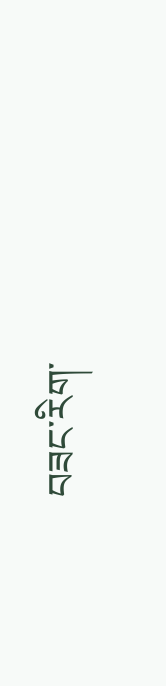བཟང་རིག་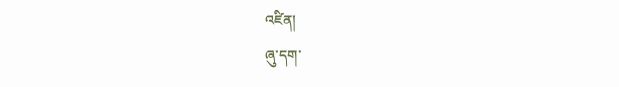འཛིན།
ཞུ་དག་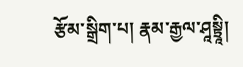རྩོམ་སྒྲིག་པ། རྣམ་རྒྱལ་ཤཱསྟྲཱི།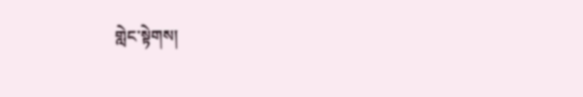གླེང་སྟེགས།